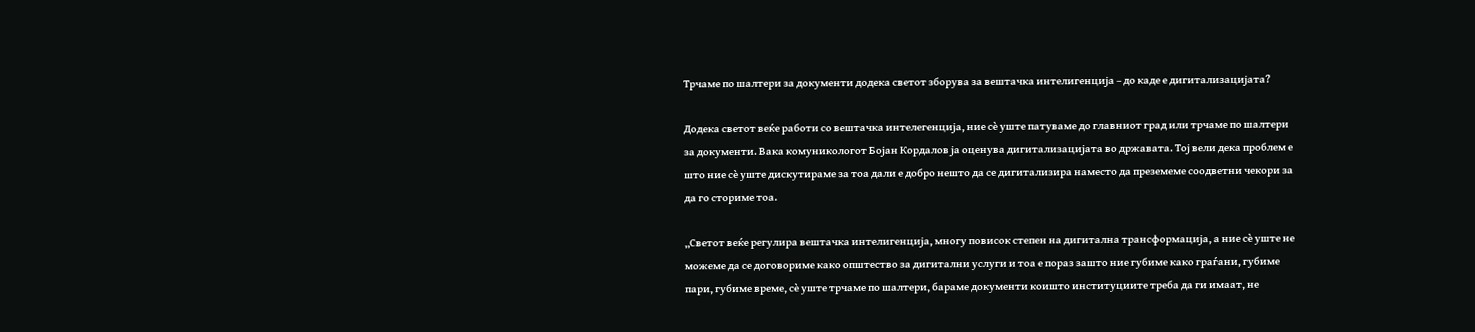Трчаме по шалтери за документи додека светот зборува за вештачка интелигенција – до каде е дигитализацијата?

Додека светот веќе работи со вештачка интелегенција, ние сѐ уште патуваме до главниот град или трчаме по шалтери за документи. Вака комуникологот Бојан Кордалов ја оценува дигитализацијата во државата. Тој вели дека проблем е што ние сѐ уште дискутираме за тоа дали е добро нешто да се дигитализира наместо да преземеме соодветни чекори за да го сториме тоа.

„Светот веќе регулира вештачка интелигенција, многу повисок степен на дигитална трансформација, а ние сѐ уште не можеме да се договориме како општество за дигитални услуги и тоа е пораз зашто ние губиме како граѓани, губиме пари, губиме време, сѐ уште трчаме по шалтери, бараме документи коишто институциите треба да ги имаат, не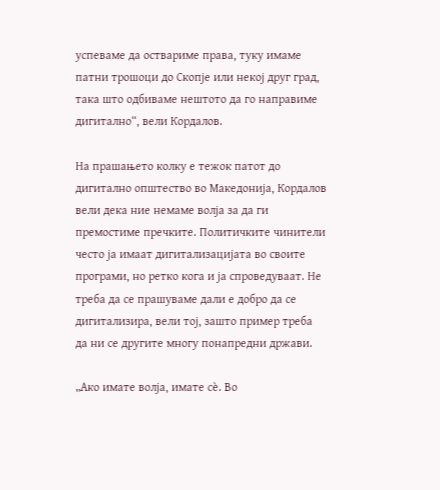успеваме да оствариме права, туку имаме патни трошоци до Скопје или некој друг град, така што одбиваме нештото да го направиме дигитално“, вели Кордалов.

На прашањето колку е тежок патот до дигитално општество во Македонија, Кордалов вели дека ние немаме волја за да ги премостиме пречките. Политичките чинители често ја имаат дигитализацијата во своите програми, но ретко кога и ја спроведуваат. Не треба да се прашуваме дали е добро да се дигитализира, вели тој, зашто пример треба да ни се другите многу понапредни држави.

„Ако имате волја, имате сѐ. Во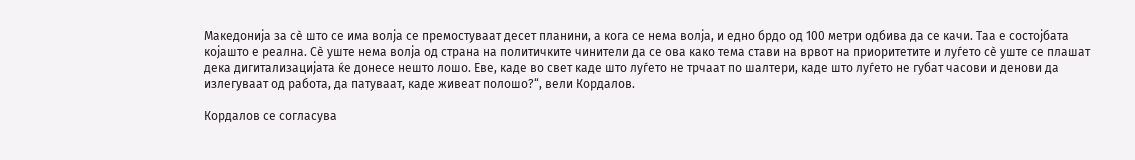Македонија за сѐ што се има волја се премостуваат десет планини, а кога се нема волја, и едно брдо од 100 метри одбива да се качи. Таа е состојбата којашто е реална. Сѐ уште нема волја од страна на политичките чинители да се ова како тема стави на врвот на приоритетите и луѓето сѐ уште се плашат дека дигитализацијата ќе донесе нешто лошо. Еве, каде во свет каде што луѓето не трчаат по шалтери, каде што луѓето не губат часови и денови да излегуваат од работа, да патуваат, каде живеат полошо?“, вели Кордалов.

Кордалов се согласува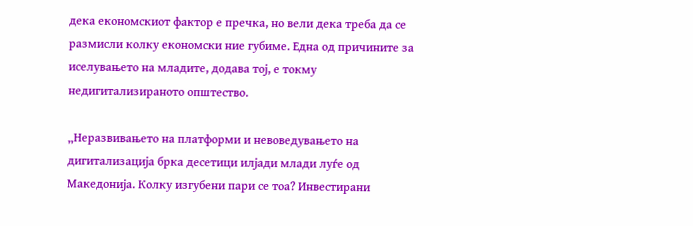дека економскиот фактор е пречка, но вели дека треба да се размисли колку економски ние губиме. Една од причините за иселувањето на младите, додава тој, е токму недигитализираното општество.

„Неразвивањето на платформи и невоведувањето на дигитализација брка десетици илјади млади луѓе од Македонија. Колку изгубени пари се тоа? Инвестирани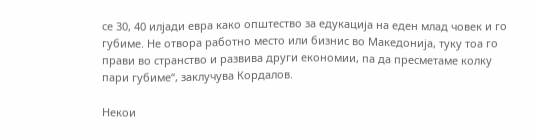се 30, 40 илјади евра како општество за едукација на еден млад човек и го губиме. Не отвора работно место или бизнис во Македонија, туку тоа го прави во странство и развива други економии, па да пресметаме колку пари губиме“, заклучува Кордалов.

Некои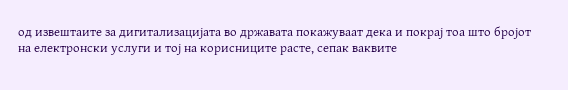од извештаите за дигитализацијата во државата покажуваат дека и покрај тоа што бројот на електронски услуги и тој на корисниците расте, сепак ваквите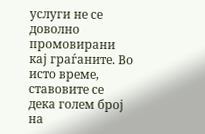услуги не се доволно промовирани кај граѓаните. Во исто време, ставовите се дека голем број на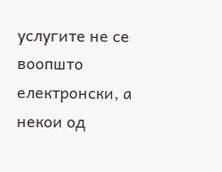услугите не се воопшто електронски, а некои од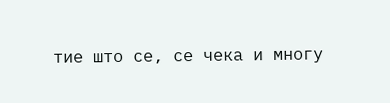тие што се, се чека и многу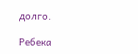долго.

Ребека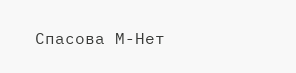Спасова М-Нет